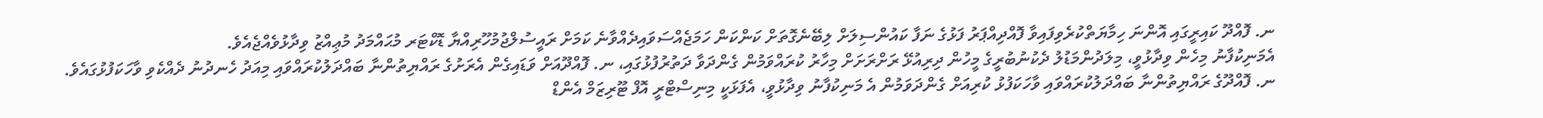ނ. ފޮއްދޫ ކައިރީގައި އޮންނަ ހިމާޔަތްކުރެވިފައިވާ ފޮއްދިއްޕަރު ފަޅުގެ ނަފާ ކައުންސިލަށް ލިބޭނެގޮތަށް ކަންކަން ހަމަޖެއްސަވައިދެއްވާނެ ކަމަށް ރައީސުލްޖުމުހޫރިއްޔާ ޑޮކްޓަރ މުޙައްމަދު މުޢިއްޒު ވިދާޅުވެއްޖެއެވެ.
އެމަނިކުފާނު މިހެން ވިދާޅުވީ، މިލަދުންމަޑުލު ދެކުނުބުރީގެ މީހުން ދިރިއުޅޭ ރަށްރަށަށް މިހާރު ކުރައްވަމުން ގެންދަވާ ދަތުރުފުޅުގައި، ނ. ފޮއްދޫއަށް ވަޑައިގެން އެރަށުގެ ރައްޔިތުންނާ ބައްދަލުކުރައްވައި މިއަދު ހެނދުނު ދެއްކެވި ވާހަކަފުޅުގައެވެ.
ނ. ފޮއްދޫގެ ރައްޔިތުންނާ ބައްދަލުކުރައްވައި ވާހަކަފުޅު ކުރިއަށް ގެންދަވަމުން އެ މަނިކުފާނު ވިދާޅުވީ، އެފަޅަކީ މިނިސްޓްރީ އޮފް ޓޫރިޒަމް އެންޑް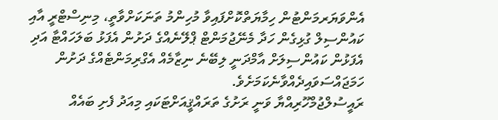އެންވަޔަރމަންޓުން ހިމާޔަތްކޮށްފައިވާ މުހިންމު ތަނަކަށްވާތީ، މިނިސްޓްރީ އާއި ކައުންސިލް ގުޅިގެން ހަދާ މެނޭޖުމަންޓް ޕްލޭނެއްގެ ދަށުން އެފަޅު ބަލަހައްޓާ އަދި އެފަޅުން ކައުންސިލަށް އާމްދަނީ ލިބޭނެ ނިޒާމެއް އެގްރިމަންޓެއްގެ ދަށުން ހަމަޖައްސަވައިދެއްވާނެކަމަށެވެ.
ރައީސުލްޖުމްހޫރިއްޔާ ވަނީ ރަށުގެ ތަރައްޤީއަށްޓަކައި މިއަދު ފެށި ބައެއް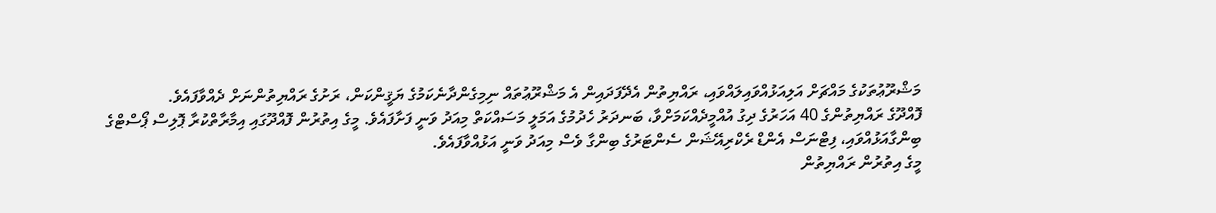މަޝްރޫޢުތަކުގެ މައްޗަށް އަލިއަޅުއްވައިލައްވައި، ރައްޔިތުން އެދޭފަދައިން އެ މަޝްރޫޢުތައް ނިމިގެންދާނެކަމުގެ ޔަޤީންކަން، ރަށުގެ ރައްޔިތުންނަށް ދެއްވާފައެވެ.
ފޮއްދޫގެ ރައްޔިތުންގެ 40 އަހަރުގެ ދިގު އުއްމީދެއްކަމަށްވާ، ބަނދަރު ހެދުމުގެ އަމަލީ މަސައްކަތް މިއަދު ވަނީ ފަށާފައެވެ. މީގެ އިތުރުން ފޮއްދޫގައި އިމާރާތްކުރާ ޕޮލިސް ޕޯސްޓްގެ ބިންގާއަޅުއްވައި، ފިޓްނަސް އެންޑް ރެކްރިއޭޝަން ސެންޓަރުގެ ބިންގާ ވެސް މިއަދު ވަނީ އަޅުއްވާފައެވެ.
މީގެ އިތުރުން ރައްޔިތުން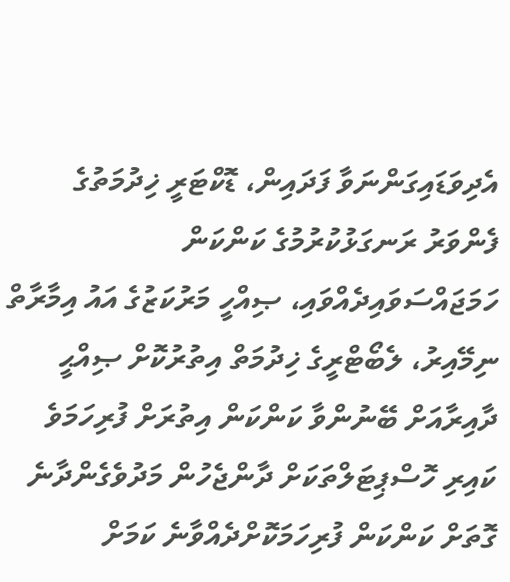އެދިވަޑައިގަންނަވާ ފަދައިން، ޑޮކްޓަރީ ޚިދުމަތުގެ ފެންވަރު ރަނގަޅުކުރުމުގެ ކަންކަން ހަމަޖައްސަވައިދެއްވައި، ޞިއްހީ މަރުކަޒުގެ އައު އިމާރާތް ނިމޭއިރު، ލެބޯޓްރީގެ ޚިދުމަތް އިތުރުކޮށް ޞިއްޙީ ދާއިރާއަށް ބޭނުންވާ ކަންކަން އިތުރަށް ފުރިހަމަވެ ކައިރި ހޮސްޕިޓަލްތަކަށް ދާންޖެހުން މަދުވެގެންދާނެ ގޮތަށް ކަންކަން ފުރިހަމަކޮށްދެއްވާނެ ކަމަށް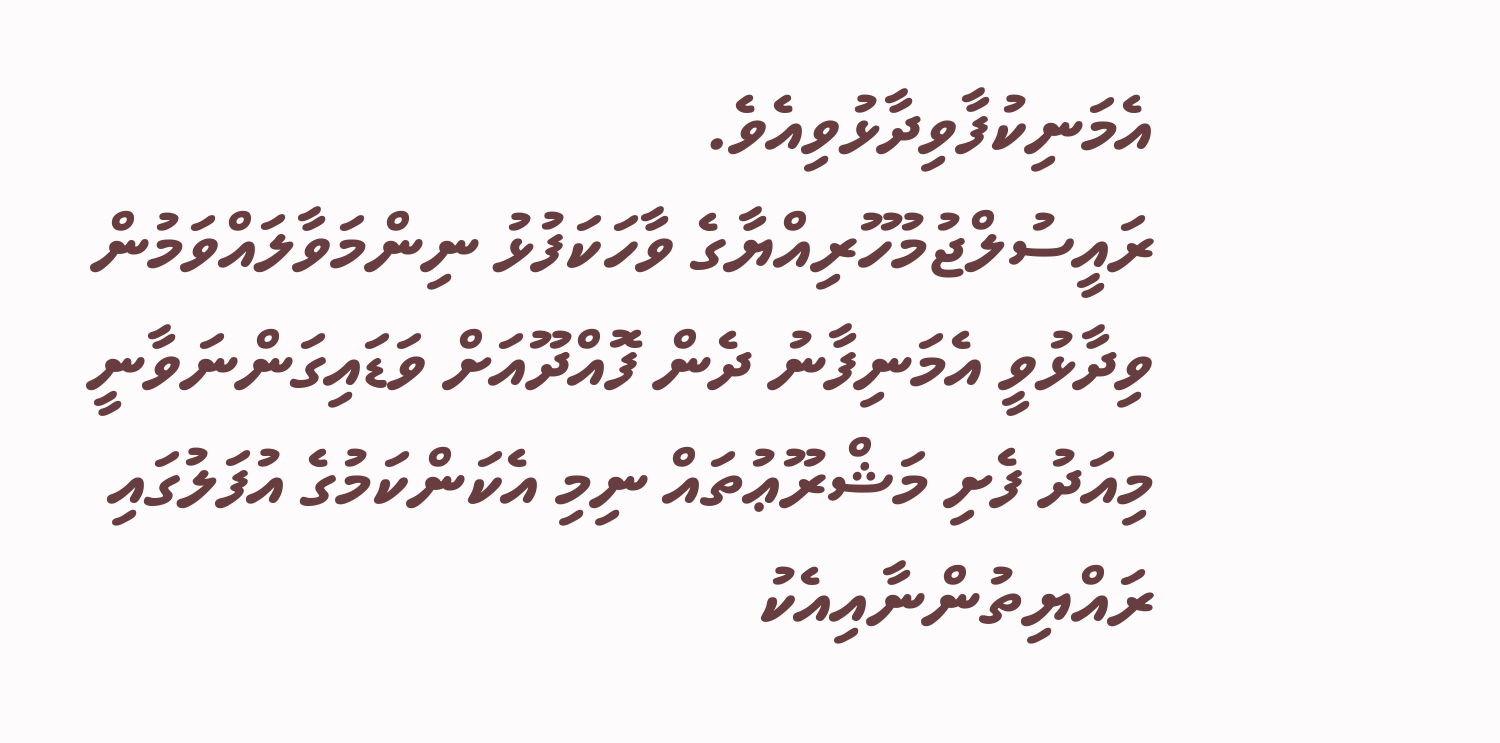އެމަނިކުފާވިދާޅުވިއެވެ.
ރައީސުލްޖުމުހޫރިއްޔާގެ ވާހަކަފުޅު ނިންމަވާލައްވަމުން ވިދާޅުވީ އެމަނިފާނު ދެން ފޮއްދޫއަށް ވަޑައިގަންނަވާނީ މިއަދު ފެށި މަޝްރޫޢުތައް ނިމި އެކަންކަމުގެ އުފަލުގައި ރައްޔިތުންނާއިއެކު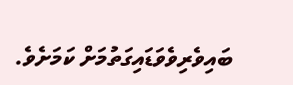ބައިވެރިވެވަޑައިގަތުމަށް ކަމަށެވެ.